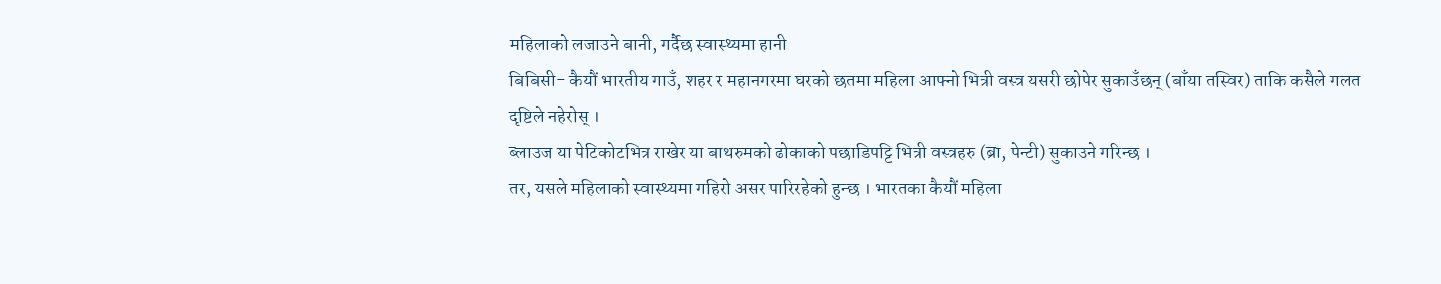महिलाको लजाउने बानी, गर्दैछ स्वास्थ्यमा हानी
बिबिसी- कैयौं भारतीय गाउँ, शहर र महानगरमा घरको छतमा महिला आफ्नो भित्री वस्त्र यसरी छोपेर सुकाउँछन् (बाँया तस्विर) ताकि कसैले गलत दृष्टिले नहेरोस् ।
ब्लाउज या पेटिकोटभित्र राखेर या बाथरुमको ढोकाको पछाडिपट्टि भित्री वस्त्रहरु (ब्रा, पेन्टी) सुकाउने गरिन्छ ।
तर, यसले महिलाको स्वास्थ्यमा गहिरो असर पारिरहेको हुन्छ । भारतका कैयौं महिला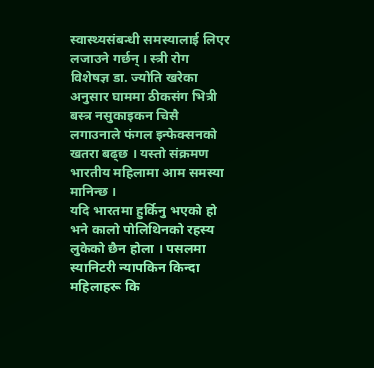स्वास्थ्यसंबन्धी समस्यालाई लिएर लजाउने गर्छन् । स्त्री रोग विशेषज्ञ डा. ज्योति खरेका अनुसार घाममा ठीकसंग भित्री बस्त्र नसुकाइकन चिसै लगाउनाले फंगल इन्फेक्सनको खतरा बढ्छ । यस्तो संक्रमण भारतीय महिलामा आम समस्या मानिन्छ ।
यदि भारतमा हुर्किनु भएको हो भने कालो पोलिथिनको रहस्य लुकेको छैन होला । पसलमा स्यानिटरी न्यापकिन किन्दा महिलाहरू कि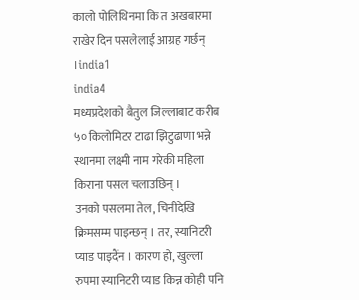कालो पोलिथिनमा कि त अखबारमा राखेर दिन पसलेलाई आग्रह गर्छन् ।india1
india4
मध्यप्रदेशको बैतुल जिल्लाबाट करीब ५० किलोमिटर टाढा झिटुढाणा भन्ने स्थानमा लक्ष्मी नाम गरेकी महिला किराना पसल चलाउछिन् ।
उनको पसलमा तेल, चिनीदेखि क्रिमसम्म पाइन्छन् । तर, स्यानिटरी प्याड पाइदैंन । कारण हो, खुल्ला रुपमा स्यानिटरी प्याड किन्न कोही पनि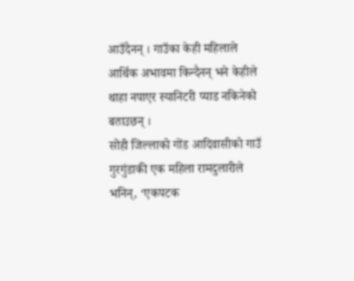आउँदैनन् । गाउँका केही महिलाले आर्थिक अभावमा किन्दैनन् भने केहीले थाहा नपाएर स्यानिटरी प्याड नकिनेको बताउछन् ।
सोही जिल्लाको गोंड आदिवासीको गाउँ गुरगुंडाकी एक महिला रामदुलारीले भनिन्, ‘एकपटक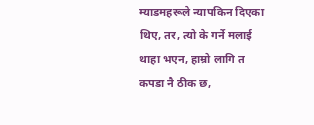म्याडमहरूले न्यापकिन दिएका थिए, तर, त्यो के गर्ने मलाई थाहा भएन, हाम्रो लागि त कपडा नै ठीक छ,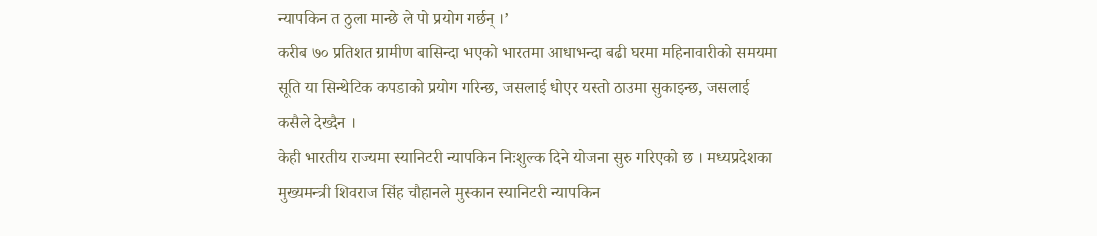न्यापकिन त ठुला मान्छे ले पो प्रयोग गर्छन् ।’
करीब ७० प्रतिशत ग्रामीण बासिन्दा भएको भारतमा आधाभन्दा बढी घरमा महिनावारीको समयमा सूति या सिन्थेटिक कपडाको प्रयोग गरिन्छ, जसलाई धोएर यस्तो ठाउमा सुकाइन्छ, जसलाई कसैले देख्दैन ।
केही भारतीय राज्यमा स्यानिटरी न्यापकिन निःशुल्क दिने योजना सुरु गरिएको छ । मध्यप्रदेशका मुख्यमन्त्री शिवराज सिंह चौहानले मुस्कान स्यानिटरी न्यापकिन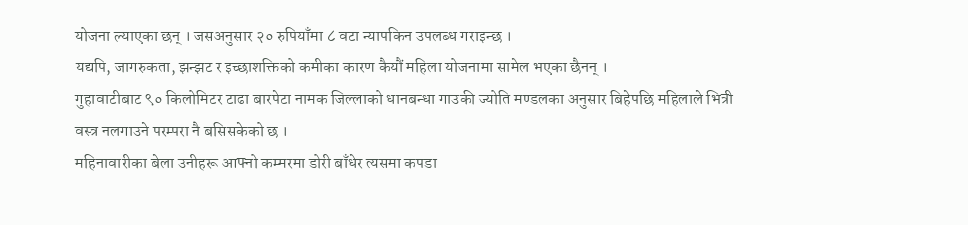योजना ल्याएका छन् । जसअनुसार २० रुपियाँमा ८ वटा न्यापकिन उपलब्ध गराइन्छ ।
यद्यपि, जागरुकता, झन्झट र इच्छाशक्तिको कमीका कारण कैयौं महिला योजनामा सामेल भएका छैनन् ।
गुहावाटीबाट ९० किलोमिटर टाढा बारपेटा नामक जिल्लाको धानबन्धा गाउकी ज्योति मण्डलका अनुसार बिहेपछि महिलाले भित्री वस्त्र नलगाउने परम्परा नै बसिसकेको छ ।
महिनावारीका बेला उनीहरू आफ्नो कम्मरमा डोरी बाँधेर त्यसमा कपडा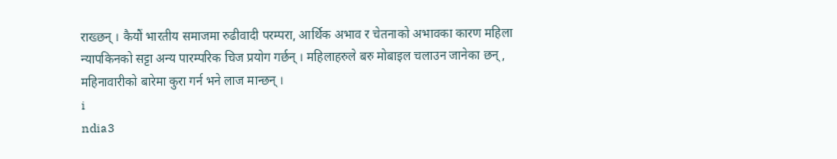राख्छन् । कैयौं भारतीय समाजमा रुढीवादी परम्परा, आर्थिक अभाव र चेतनाको अभावका कारण महिला न्यापकिनको सट्टा अन्य पारम्परिक चिज प्रयोग गर्छन् । महिलाहरुले बरु मोबाइल चलाउन जानेका छन्, महिनावारीको बारेमा कुरा गर्न भने लाज मान्छन् ।
i
ndia3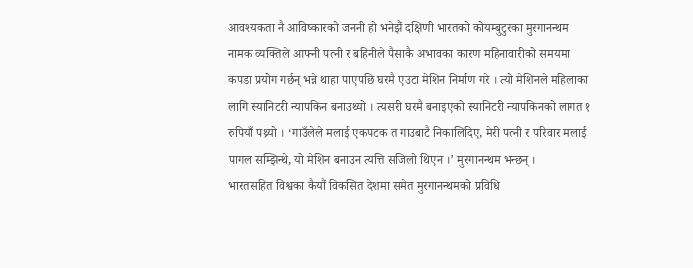आवश्यकता नै आविष्कारको जननी हो भनेझैं दक्षिणी भारतको कोयम्बुटुरका मुरगानन्थम नामक व्यक्तिले आफ्नी पत्नी र बहिनीले पैसाकै अभावका कारण महिनावारीको समयमा कपडा प्रयोग गर्छन् भन्ने थाहा पाएपछि घरमै एउटा मेशिन निर्माण गरे । त्यो मेशिनले महिलाका लागि स्यानिटरी न्यापकिन बनाउथ्यो । त्यसरी घरमै बनाइएको स्यानिटरी न्यापकिनको लागत १ रुपियाँ पथ्र्यो । ‘गाउँलेले मलाई एकपटक त गाउबाटै निकालिदिए, मेरी पत्नी र परिवार मलाई पागल सम्झिन्थे, यो मेशिन बनाउन त्यत्ति सजिलो थिएन ।’ मुरगानन्थम भन्छन् ।
भारतसहित विश्वका कैयौं विकसित देशमा समेत मुरगानन्थमको प्रविधि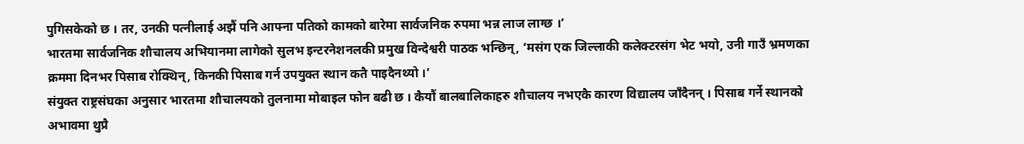पुगिसकेको छ । तर, उनकी पत्नीलाई अझैं पनि आफ्ना पतिको कामको बारेमा सार्वजनिक रुपमा भन्न लाज लाग्छ ।’
भारतमा सार्वजनिक शौचालय अभियानमा लागेको सुलभ इन्टरनेशनलकी प्रमुख विन्देश्वरी पाठक भन्छिन्, ‘मसंग एक जिल्लाकी कलेक्टरसंग भेट भयो, उनी गाउँ भ्रमणका क्रममा दिनभर पिसाब रोक्थिन्, किनकी पिसाब गर्न उपयुक्त स्थान कतै पाइदैनथ्यो ।’
संयुक्त राष्ट्रसंघका अनुसार भारतमा शौचालयको तुलनामा मोबाइल फोन बढी छ । कैयौं बालबालिकाहरु शौचालय नभएकै कारण विद्यालय जाँदैनन् । पिसाब गर्ने स्थानको अभावमा थुप्रै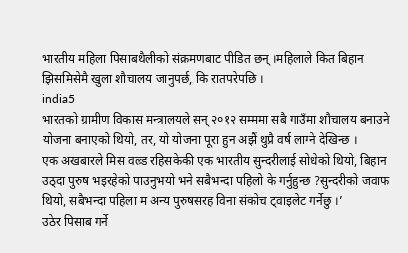भारतीय महिला पिसाबथैलीको संक्रमणबाट पीडित छन् ।महिलाले कित बिहान झिसमिसेमै खुला शौचालय जानुपर्छ, कि रातपरेपछि ।
india5
भारतको ग्रामीण विकास मन्त्रालयले सन् २०१२ सम्ममा सबै गाउँमा शौचालय बनाउने योजना बनाएको थियो, तर, यो योजना पूरा हुन अझैं थुप्रै वर्ष लाग्ने देखिन्छ ।
एक अखबारले मिस वल्र्ड रहिसकेकी एक भारतीय सुन्दरीलाई सोधेको थियो, बिहान उठ्दा पुरुष भइरहेको पाउनुभयो भने सबैभन्दा पहिलो के गर्नुहुन्छ ?सुन्दरीको जवाफ थियो, सबैभन्दा पहिला म अन्य पुरुषसरह विना संकोच ट्वाइलेट गर्नेछु ।’
उठेर पिसाब गर्ने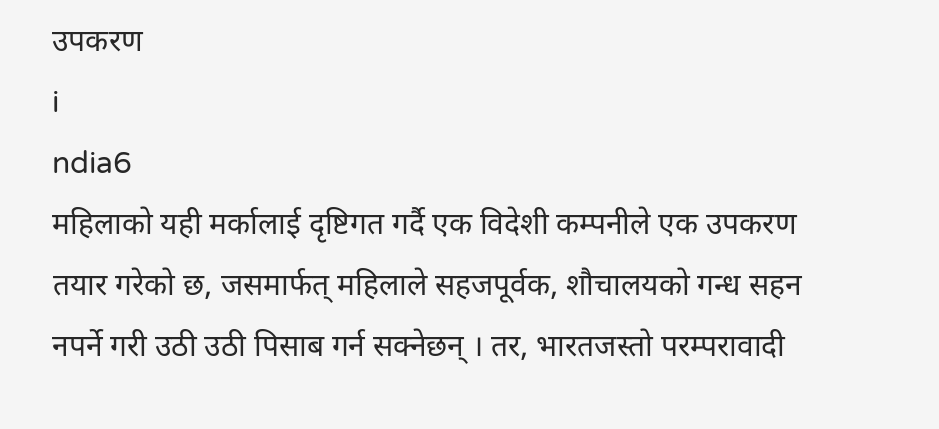उपकरण
i
ndia6
महिलाको यही मर्कालाई दृष्टिगत गर्दै एक विदेशी कम्पनीले एक उपकरण तयार गरेको छ, जसमार्फत् महिलाले सहजपूर्वक, शौचालयको गन्ध सहन नपर्ने गरी उठी उठी पिसाब गर्न सक्नेछन् । तर, भारतजस्तो परम्परावादी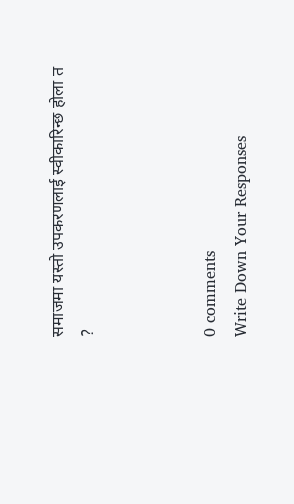समाजमा यस्तो उपकरणलाई स्वीकारिन्छ होला त ?



0 comments
Write Down Your Responses